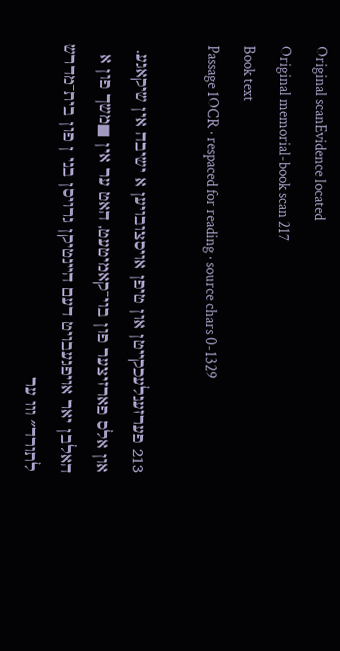Original scanEvidence located
Original memorial-book scan 217
Book text
Passage 1OCR · respaced for reading · source chars 0-1329

213 פערזענלעכקײטן און טיפן אויסצובויען א ישיבה אין שיקאגע. און אלס פארזיצער פון בוי־קאמיטעט, האט ער אין ■משך פון א האלבן יאר אויפגעבויט דעם הײנטיקן גרויסן בני ן פון בית־מדרש לתורד״ װו ער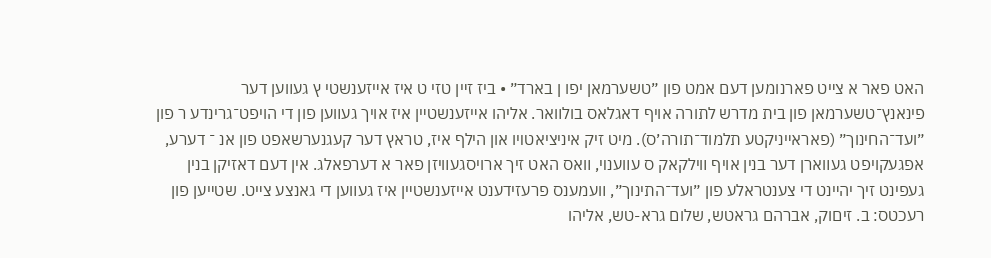האט פאר א צײט פארנומען דעם אמט פון ״טשערמאן יפו ן בארד״ • ביז זײן טזי ט איז אײזענשטי ץ געװען דער פינאנץ־טשערמאן פון בית מדרש לתורה אויף דאגלאס בולװאר. אליהו אײזענשטײן איז אויך געװען פון די הויפט־גרינדע ר פון ״ועד־החינוך״ (פאראײניקטע תלמוד־תורה׳ס). מיט זיק איניציאטױו און הילף איז, טראץ דער קעגנערשאפט פון אנ ־ דערע, אפגעקויפט געװארן דער בנין אויף װילקאק ס עװענױ, װאס האט זיך ארויסגעװיזן פאר א דערפאלג. אין דעם דאזיקן בנין געפינט זיך יהײנט די צענטראלע פון ״ועד־התינוך״, װעמענס פרעזידענט אײזענשטײן איז געװען די גאנצע צײט. שטײען פון רעכטס: ב. זיםוק, אברהם גראטש, שלום גרא-טש, אליהו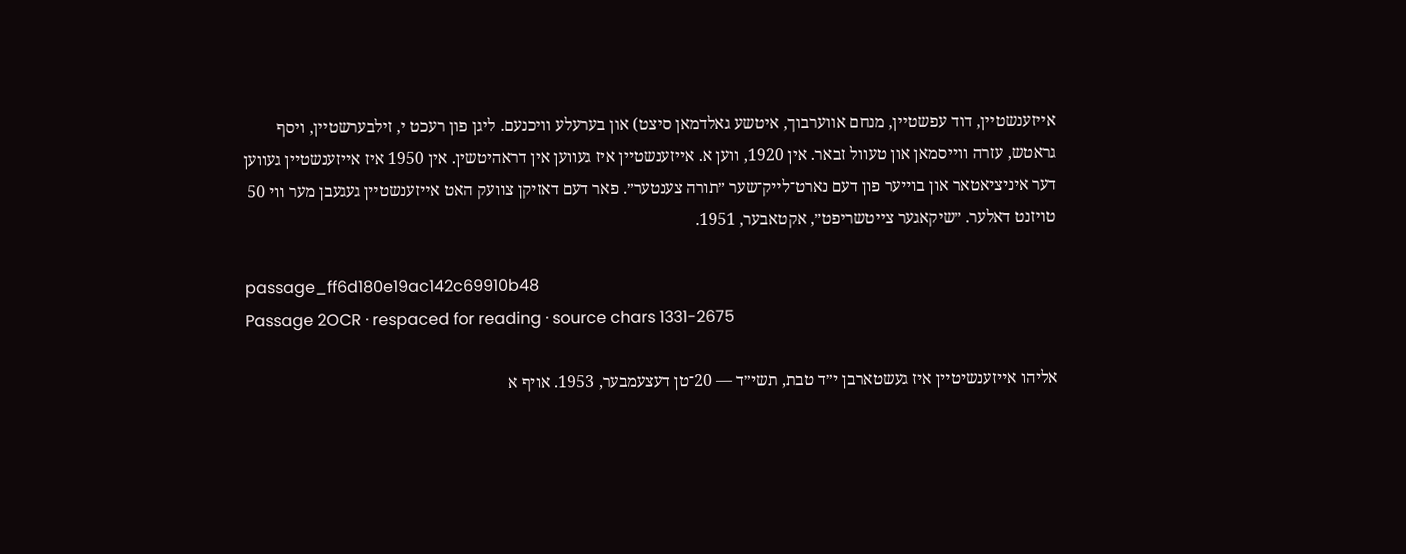אײזענשטײן, דוד עפשטײן, מנחם אװערבוך, איטשע גאלדמאן סיצט) און בערעלע װיכנעם. ליגן פון רעכט י, זילבערשטײן, ױסף גראטש, עזרה װײסמאן און טעװל זבאר. אין 1920, װען א. אײזענשטײן איז געװען אין דראהיטשין. אין 1950 איז אײזענשטײן געװען דער איניציאטאר און בוייער פון דעם נארט־לײק־שער ״תורה צענטער״. פאר דעם דאזיקן צװעק האט אײזענשטײן געגעבן מער װי 50 טויזנט דאלער. ״שיקאגער צײטשריפט״, אקטאבער, 1951.

passage_ff6d180e19ac142c69910b48
Passage 2OCR · respaced for reading · source chars 1331-2675

אליהו אײזענשיטײן איז געשטארבן י״ד טבת, תשי״ד — 20־טן דעצעמבער, 1953. אויף א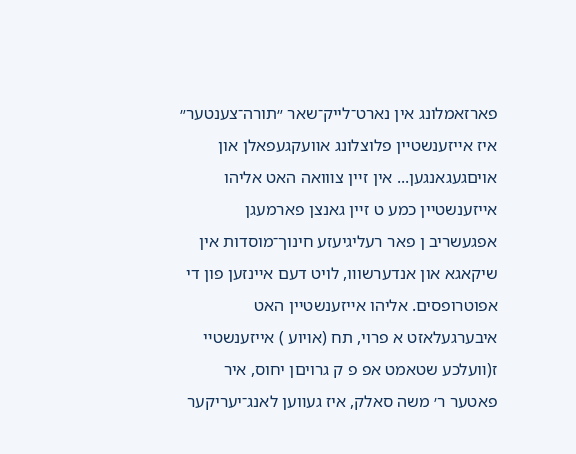פארזאמלונג אין נארט־לייק־שאר ״תורה־צענטער״ איז אײזענשטײן פלוצלונג אװעקגעפאלן און אויםגעגאנגען... אין זײן צװואה האט אליהו אײזענשטײן כמע ט זײן גאנצן פארמעגן אפגעשריב ן פאר רעליגיעזע חינוך־מוסדות אין שיקאגא און אנדערשוװ, לויט דעם אײנזען פון די אפוטרופסים. אליהו אײזענשטײן האט איבערגעלאזט א פרוי, תח (אױוע ) אייזענשטײ ז(װעלכע שטאמט אפ פ ק גרויםן יחוס, איר פאטער ר׳ משה סאלק, איז געװען לאנג־יעריקער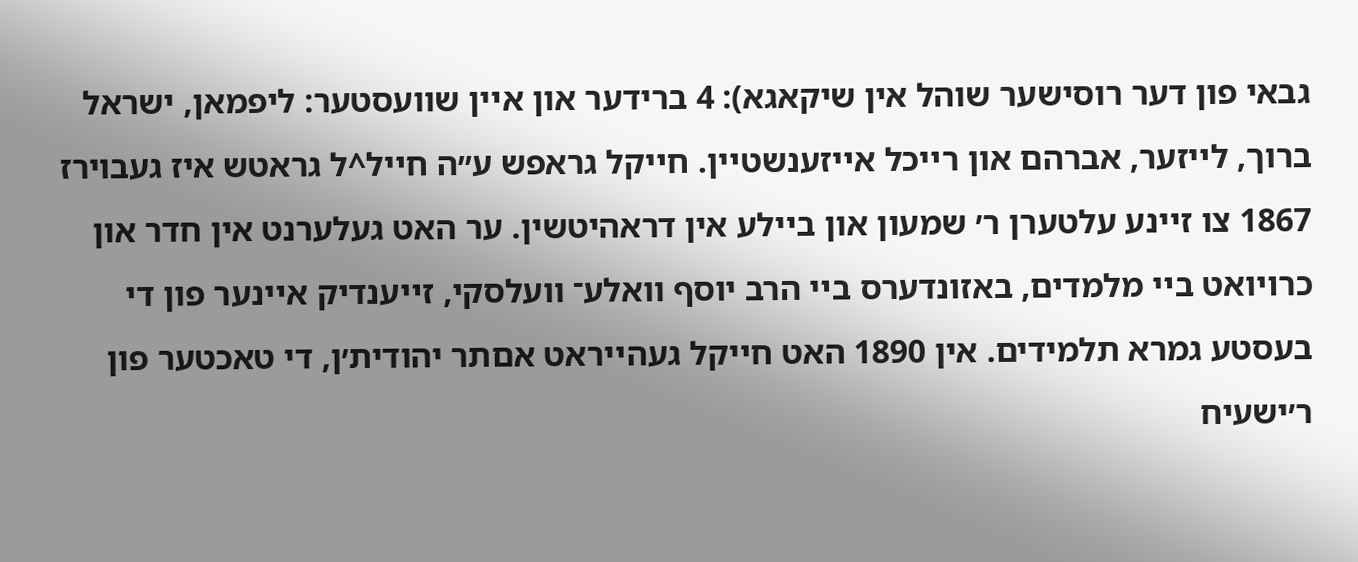גבאי פון דער רוסישער שוהל אין שיקאגא): 4 ברידער און אײן שװעסטער: ליפמאן, ישראל ברוך, לײזער, אברהם און רײכל אײזענשטײן. חײקל גראפש ע״ה חײל^ל גראטש איז געבוירז 1867 צו זײנע עלטערן ר׳ שמעון און בײלע אין דראהיטשין. ער האט געלערנט אין חדר און כרױואט בײ מלמדים, באזונדערס בײ הרב יוסף װאלע־ װעלסקי, זײענדיק אײנער פון די בעסטע גמרא תלמידים. אין 1890 האט חײקל געהײראט אםתר יהודית׳ן, די טאכטער פון ר׳ישעיח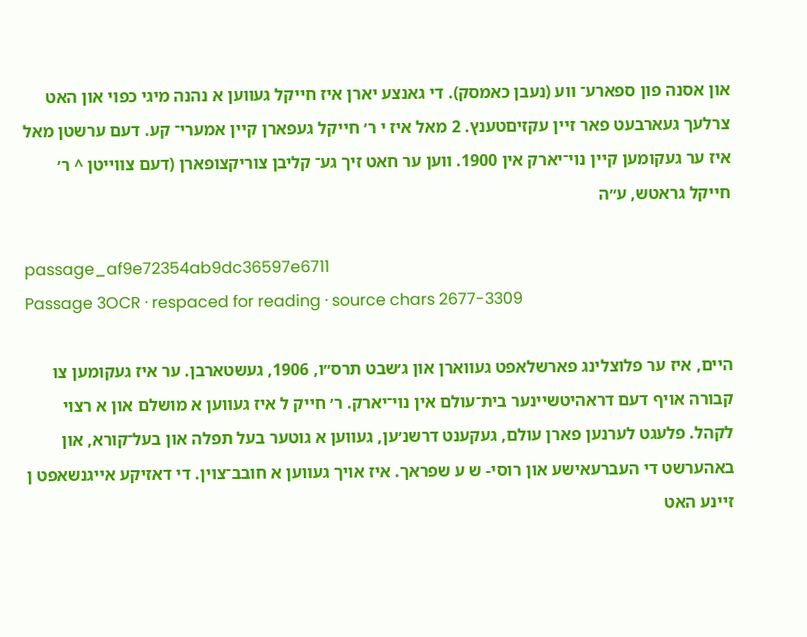און אסנה פון ספארע־ װע (נעבן כאמסק). די גאנצע יארן איז חײקל געװען א נהנה מיגי כפױ און האט צרלעך געארבעט פאר זײן עקזיםטענץ. 2 מאל איז י ר׳ חײקל געפארן קײן אמערי־ קע. דעם ערשטן מאל איז ער געקומען קײן נױ־יארק אין 1900. װען ער חאט זיך גע־ קליבן צוריקצופארן (דעם צװײטן ^ ר׳ חײקל גראטש, ע״ה

passage_af9e72354ab9dc36597e6711
Passage 3OCR · respaced for reading · source chars 2677-3309

היים, איז ער פלוצלינג פארשלאפט געװארן און ג׳שבט תרס״ו, 1906, געשטארבן. ער איז געקומען צו קבורה אויף דעם דראהיטשיינער בית־עולם אין נױ־יארק. ר׳ חײק ל איז געװען א מושלם און א רצוי לקהל. פלעגט לערנען פארן עולם, געקענט דרשנ׳ען, געװען א גוטער בעל תפלה און בעל־קורא, און באהערשט די העברעאישע און רוסי- ש ע שפראך. איז אויך געװען א חובב־צױן. די דאזיקע אײגנשאפט ן זײנע האט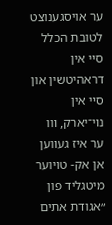ער אויסגענוצט לטובת הכלל סײ אין דראהיטשין און סײ אין נױ־יארק, װו ער איז געװען אן אק- טױוער מיטגליד פון ״אגודת אתים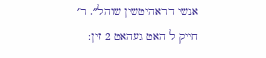אנשי דראהיטשין שוהל״. ר׳ חײק ל האט געהאט 2 זין: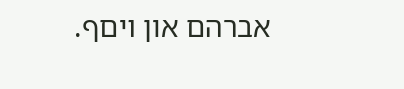אברהם און ױםף.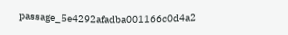passage_5e4292afadba001166c0d4a2